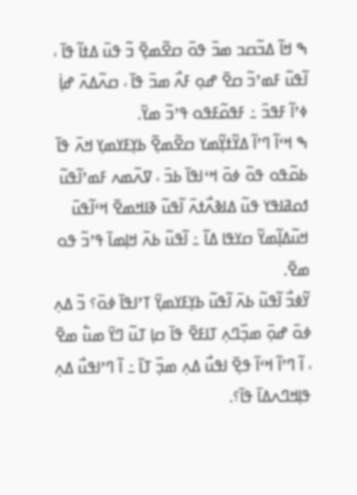ߒ ߞߊ߬ ߡߏ߬ߛߏ ߘߏ߫ ߟߋ߫ ߛߐ߬ߘߐ߲߫ ߏ߬ ߟߎ߫ ߡߙߊ߬ ߟߊ߫ ، ߊ߬ߟߎ߬ ߓߘߴߏ߬ ߛߐ߫ ߝߋ߲ ߓߍ߯ ߘߏ߫ ߟߊ߫ ، ߛߍ߬ߡߍ߫ ߝߊ߲߭ ߦߴߊ߬ ߓߟߏ߫ ߸ ߓߟߋ߬ߓߟߋ ߟߴߏ߬ ߘߌ߫.
ߒ ߞߵߊ߬ ߣߴߊ߬ ߡߌ߬ߙߌ߲߬ߘߌ ߛߐ߬ߘߐ߲߬ ߕߌ߲ߓߌߘߌ߲ ߞߍ߫ ߟߊ߫ ߕߋ߬ߟߋ ߟߋ߬ ߦߋ߫ ߞߵߊߟߊ߫ ߕߏ߫ ، ߜߍ߬ߘߍ ߓߘߴߊ߬ߟߎ߬ ߗߋߥߊߟߌ ߟߎ߬ ߡߊߢߍ߯ߙߍ߫ ߊ߬ߟߎ߬ ߢߊߞߘߐ߫ ߞߵߊ߬ߟߎ߫ ߞߎ߬ߡߊ߲߬ߘߌ߬ ߛߌߟߊ ߡߊ߬ ߸ ߊ߬ߟߎ߬ ߕߍ߫ ߞߊ߲ߘߊ߫ ߟߴߏ߬ ߟߋ ߘߐ߫.
ߌ߬ߦߏ߯ ߊ߬ߟߎ߬ ߕߍ߫ ߊ߬ߟߎ߬ ߕߌ߲ߓߌߘߌ߲߫ ߠߴߊߟߊ߫ ߦߋ߫؟ ߏ߬ ߡߍ߲ ߦߋ߫ ߝߋ߲߫ ߘߏ߲߰ߣߍ߲ ߠߊߓߐ߫ ߟߊ߫ ߛߊ߲ ߠߎ߬ ߣߌ߫ ߘߎ߱ ߘߐ߫ ، ߊ߬ ߣߴߊ߬ ߞߵߊ߬ ߟߐ߲߫ ߊߟߎ߯ ߡߍ߲ ߘߏ߲߰ ߠߊ߫ ߸ ߊ߬ ߣߴߊߟߎ߯ ߡߍ߲ ߟߊ߲ߞߣߍߡߊ߫ ߟߊ߫؟.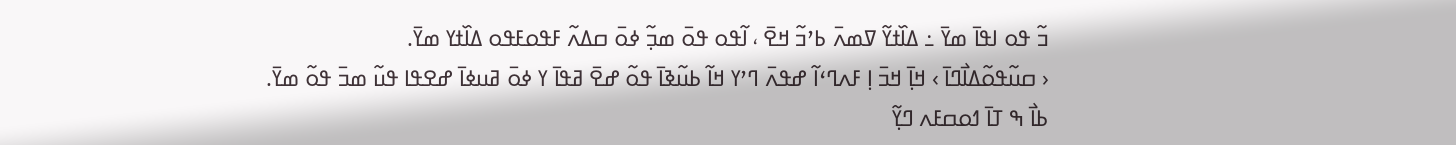ߏ߬ ߟߋ ߊߟߊ߫ ߘߌ߫ ߸ ߡߊ߰ߙߌ߬ ߜߘߍ߫ ߕߴߏ߬ ߞߐ߫ ، ߊ߬ߟߋ ߟߋ߫ ߘߏ߲߬ ߦߋ߫ ߛߡߍ߬ ߓߟߋߓߟߋ ߡߊ߰ߙߌ ߘߌ߫.
‹ ߛߎ߬ߟߋ߬ߡߊ߯ߣߊ߫ › ߞߊ߲߫ ߞߏ߫ ߊ߲ ߓߍߣߵߊ߬ ߝߟߍ߫ ߣߴߌ ߞߊ߬ ߕߎ߬ߢߊ߫ ߟߋ߬ ߝߐ߫ ߥߟߊ߫ ߌ ߦߋ߫ ߥߎߦߊ߫ ߝߐߟߊ ߟߎ߬ ߘߏ߫ ߟߋ߬ ߘߌ߫.
ߕߊ߯ ߒ ߠߊ߫ ߗߋߛߓߍ ߣߌ߲߬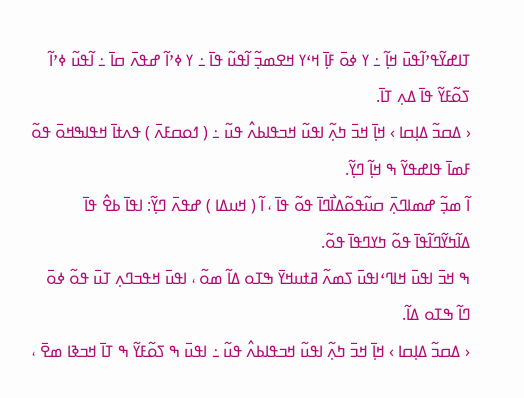ߠߊߝߌ߬ߟߴߊ߬ߟߎ߫ ߞߊ߲߬ ߸ ߌ ߦߋ߫ ߓߊ߲߫ ߞߵߌ ߞߐߘߏ߲߬ ߊ߬ߟߎ߬ ߟߊ߫ ߸ ߌ ߦߴߊ߬ ߝߟߍ߫ ߛߊ߫ ߸ ߊ߬ߟߎ߬ ߦߴߊ߬ ߖߋ߬ߓߌ߬ ߟߊ߫ ߡߍ߲ ߠߊ߫.
‹ ߡߛߏ߬ ߡߊ߲ߛߊ › ߞߊ߲߫ ߞߏ߫ ߤߍ߲߬ ߊߟߎ߬ ߞߏߟߊߕߍ߮ ߟߎ߬ ߸ ( ߗߋߛߓߍ߫ ) ߟߍߙߊ߫ ߞߟߊߒߞߋ߫ ߟߋ߬ ߓߘߊ߫ ߟߊߝߟߌ߬ ߒ ߞߊ߲߬ ߣߌ߲߬.
ߊ߬ ߘߏ߲߬ ߝߘߊߣߍ߲߫ ߛߎ߬ߟߋ߬ߡߊ߯ߣߊ߫ ߟߋ߬ ߟߊ߫ ، ߊ߬ ( ߞߎߡߊ ) ߝߟߍ߫ ߣߌ߲߬: ߊߟߊ߫ ߕߐ߮ ߟߊ߫ ߡߊ߬ߤߌ߬ߣߊ߬ߟߊ߫ ߟߋ߬ ߤߌߣߟߊ߫ ߟߋ߬.
ߒ ߞߏ߫ ߊߟߎ߫ ߞߊߣߵߊߟߎ߫ ߖߘߍ߬ ߥߙߎߞߌ߫ ߒߠߋ ߡߊ߬ ߘߋ߬ ، ߊߟߎ߫ ߞߟߏߣߍ߲ ߠߎ߫ ߟߋ߬ ߦߋ߫ ߣߊ߬ ߒߠߋ ߡߊ߬.
‹ ߡߛߏ߬ ߡߊ߲ߛߊ › ߞߊ߲߫ ߞߏ߫ ߤߍ߲߬ ߊߟߎ߬ ߞߏߟߊߕߍ߮ ߟߎ߬ ߸ ߊߟߎ߫ ߒ ߖߋ߬ߓߌ߬ ߒ ߠߊ߫ ߞߏߢߊ ߘߐ߫ ،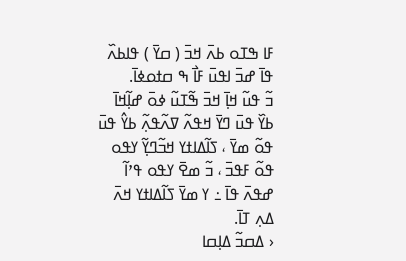ߓߊ ߒߠߋ ߕߍ߫ ߞߏ߫ ( ߛߌ߫ ) ߟߊߕߍ߰ ߟߊ߫ ߝߏ߫ ߊߟߎ߫ ߓߊ߯ ߒ ߛߙߋߦߊ߫.
ߏ߬ ߟߎ߬ ߞߊ߲߫ ߞߏ߫ ߒ߬ߠߎ߬ ߦߋ߫ ߝߊ߲߬ߞߊ߫ ߕߌ߰ ߟߎ߫ ߣߌ߫ ߞߟߍ߬ ߜߍ߬ߟߍ߲߬ ߕߌ߮ ߟߎ߫ ߟߋ߬ ߘߌ߫ ، ߖߊ߬ߡߊߙߌ ߞߏ߬ߣߌ߲߬ ߌߟߋ ߟߋ߬ ߓߟߏ߫ ، ߏ߬ ߘߐ߫ ߌߟߋ ߟߴߊ߬ ߝߟߍ߫ ߟߊ߫ ߸ ߌ ߘߌ߫ ߖߊ߬ߡߊߙߌ ߞߍ߫ ߡߍ߲ ߠߊ߫.
‹ ߡߛߏ߬ ߡߊ߲ߛߊ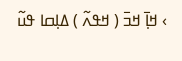› ߞߊ߲߫ ߞߏ߫ ( ߞߟߍ߬ ) ߡߊ߲ߛߊ ߟߎ߬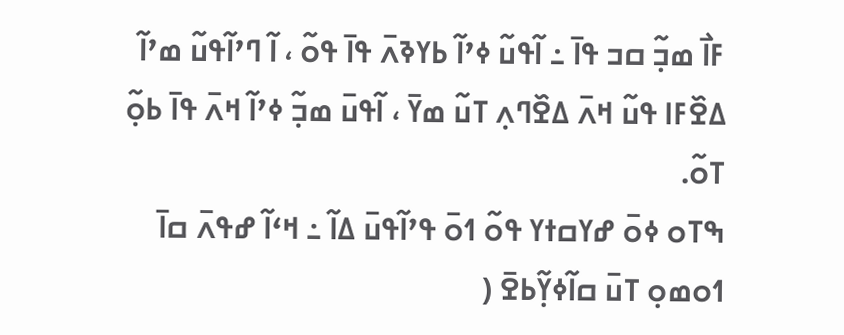ߓߊ߯ ߘߏ߲߬ ߛߏ ߟߊ߫ ߸ ߊ߬ߟߎ߬ ߦߴߊ߬ ߕߌߢߍ߫ ߟߊ߫ ߟߋ߬ ، ߊ߬ ߣߴߊ߬ߟߎ߬ ߘߴߊ߬ ߡߐ߰ߓߊ ߟߎ߬ ߞߍ߫ ߡߐ߰ߣߍ߲ ߠߎ߬ ߘߌ߫ ، ߊ߬ߟߎ߫ ߘߏ߲߬ ߦߴߊ߬ ߞߍ߫ ߟߊ߫ ߕߋ߲߬ ߠߋ߬.
ߒߠߋ ߦߋ߫ ߝߌߛߙߌ ߟߋ߬ ߗߋ߫ ߟߴߊ߬ߟߎ߫ ߡߊ߬ ߸ ߞߵߊ߬ ߝߟߍ߫ ߛߊ߫ ߗߋߘߋ߲ ߠߎ߫ ߛߊ߬ߦߌ߲߬ߕߐ߫ (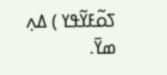ߖߋ߬ߓߌ߬ߟߌ ) ߡߍ߲ ߘߌ߫.